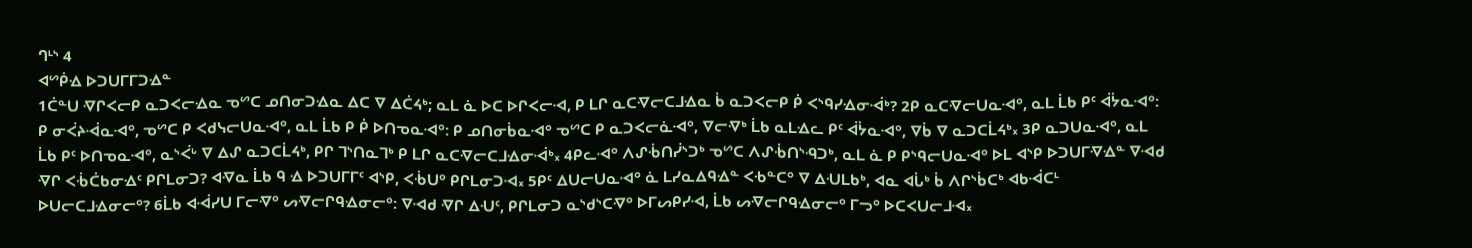ᒉᒻᔅ 4
ᐊᔥᑮᐎ ᐅᑐᑌᒥᒥᑐᐎᓐ
1ᑖᓐᑌ ᐌᒋᐸᓕᑭ ᓇᑐᐸᓕᐎᓇ ᓀᔥᑕ ᓄᑎᓂᑐᐎᓇ ᐃᑕ ᐁ ᐃᑖᔦᒃ; ᓇᒪ ᓈ ᐅᑕ ᐅᒋᐸᓕᐗ, ᑭ ᒪᒋ ᓇᑕᐌᓕᑕᒧᐎᓇ ᑳ ᓇᑐᐸᓕᑭ ᑮ ᐸᔅᑫᓯᐎᓂᐙᒃ? 2ᑭ ᓇᑕᐌᓕᑌᓇᐗᐤ, ᓇᒪ ᒫᑲ ᑭᑦ ᐋᔮᓇᐗᐤ: ᑭ ᓂᐹᔨᐙᓇᐗᐤ, ᓀᔥᑕ ᑭ ᐸᑯᓭᓕᑌᓇᐗᐤ, ᓇᒪ ᒫᑲ ᑭ ᑮ ᐅᑎᓀᓇᐗᐤ: ᑭ ᓄᑎᓂᑳᓇᐗᐤ ᓀᔥᑕ ᑭ ᓇᑐᐸᓕᓈᐗᐤ, ᐁᓕᐌᒃ ᒫᑲ ᓇᒪᐎᓚ ᑭᑦ ᐋᔮᓇᐗᐤ, ᐁᑳ ᐁ ᓇᑐᑕᒫᔦᒃ᙮ 3ᑭ ᓇᑐᑌᓇᐗᐤ, ᓇᒪ ᒫᑲ ᑭᑦ ᐅᑎᓀᓇᐗᐤ, ᓇᔅᐹᒡ ᐁ ᐃᔑ ᓇᑐᑕᒫᔦᒃ, ᑭᒋ ᒣᔅᑎᓇᒣᒃ ᑭ ᒪᒋ ᓇᑕᐌᓕᑕᒧᐎᓂᐙᒃ᙮ 4ᑭᓚᐗᐤ ᐱᔑᒀᑎᓰᔅᑐᒃ ᓀᔥᑕ ᐱᔑᒀᑎᔅᑴᑐᒃ, ᓇᒪ ᓈ ᑭ ᑭᔅᑫᓕᑌᓇᐗᐤ ᐅᒪ ᐊᔅᑭ ᐅᑐᑌᒥᐌᐎᓐ ᐁᐗᑯ ᐌᒋ ᐸᒀᑖᑲᓂᐎᑦ ᑭᒋᒪᓂᑐ? ᐊᐌᓇ ᒫᑲ ᑫ ᐎ ᐅᑐᑌᒥᒥᑦ ᐊᔅᑭ, ᐸᒀᑌᐤ ᑭᒋᒪᓂᑐᐗ᙮ 5ᑭᑦ ᐃᑌᓕᑌᓇᐗᐤ ᓈ ᒪᓯᓇᐃᑫᐎᓐ ᐸᑾᓐᑕᐤ ᐁ ᐃᑗᒪᑲᒃ, ᐊᓇ ᐊᒑᒃ ᑳ ᐱᒋᔅᑳᑕᒃ ᐊᑲᐙᑕᒻ ᐅᑌᓕᑕᒧᐎᓂᓕᐤ? 6ᒫᑲ ᐊᐙᓯᑌ ᒥᓕᐌᐤ ᔕᐌᓕᒋᑫᐎᓂᓕᐤ: ᐁᐗᑯ ᐌᒋ ᐃᑗᑦ, ᑭᒋᒪᓂᑐ ᓇᔅᑯᔅᑕᐌᐤ ᐅᒥᔕᑭᓯᐗ, ᒫᑲ ᔕᐌᓕᒋᑫᐎᓂᓕᐤ ᒥᓓᐤ ᐅᑕᐸᑌᓕᒧᐗ᙮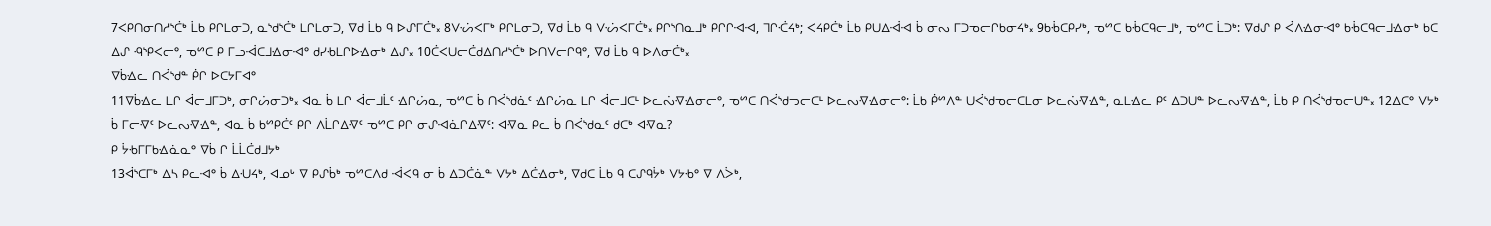7ᐸᑭᑎᓂᑎᓱᔅᑖᒃ ᒫᑲ ᑭᒋᒪᓂᑐ, ᓇᔅᑯᔅᑖᒃ ᒪᒋᒪᓂᑐ, ᐁᑯ ᒫᑲ ᑫ ᐅᔑᒥᑖᒃ᙮ 8ᐯᔣᐸᒥᒃ ᑭᒋᒪᓂᑐ, ᐁᑯ ᒫᑲ ᑫ ᐯᔣᐸᒥᑖᒃ᙮ ᑭᒋᔅᑎᓇᒧᒃ ᑭᒋᒋᐗᐗ, ᒣᒋᑣᔦᒃ; ᐸᔦᑭᑖᒃ ᒫᑲ ᑭᑌᐃᐙᐗ ᑳ ᓂᔓ ᒥᑐᓀᓕᒋᑲᓂᔦᒃ᙮ 9ᑲᒀᑕᑭᓯᒃ, ᓀᔥᑕ ᑲᒀᑕᑫᓕᒧᒃ, ᓀᔥᑕ ᒫᑐᒃ: ᐁᑯᔑ ᑭ ᐹᐱᐎᓂᐗᐤ ᑲᒀᑕᑫᓕᒧᐎᓂᒃ ᑲᑕ ᐃᔑ ᑴᔅᑭᐸᓕᐤ, ᓀᔥᑕ ᑭ ᒥᓗᐙᑕᒧᐎᓂᐗᐤ ᑯᓯᑾᒪᒋᐅᐎᓂᒃ ᐃᔑ᙮ 10ᑖᐸᑌᓕᑖᑯᐃᑎᓱᔅᑖᒃ ᐅᑎᐯᓕᒋᑫᐤ, ᐁᑯ ᒫᑲ ᑫ ᐅᐱᓂᑖᒃ᙮
ᐁᑳᐎᓚ ᑎᐹᔅᑯᓐ ᑮᒋ ᐅᑕᔭᒥᐊᐤ
11ᐁᑳᐎᓚ ᒪᒋ ᐋᓕᒧᒥᑐᒃ, ᓂᒋᔖᓂᑐᒃ᙮ ᐊᓇ ᑳ ᒪᒋ ᐋᓕᒧᒫᑦ ᐎᒋᔖᓇ, ᓀᔥᑕ ᑳ ᑎᐹᔅᑯᓈᑦ ᐎᒋᔖᓇ ᒪᒋ ᐋᓕᒧᑕᒻ ᐅᓚᔔᐌᐎᓂᓕᐤ, ᓀᔥᑕ ᑎᐹᔅᑯᓓᓕᑕᒻ ᐅᓚᔓᐌᐎᓂᓕᐤ: ᒫᑲ ᑮᔥᐱᓐ ᑌᐹᔅᑯᓀᓕᑕᒪᓂ ᐅᓚᔔᐌᐎᓐ, ᓇᒪᐎᓚ ᑭᑦ ᐃᑐᑌᓐ ᐅᓚᔓᐌᐎᓐ, ᒫᑲ ᑭ ᑎᐹᔅᑯᓀᓕᑌᓐ᙮ 12ᐃᑕᐤ ᐯᔭᒃ ᑳ ᒥᓕᐌᑦ ᐅᓚᔓᐌᐎᓐ, ᐊᓇ ᑳ ᑲᔥᑭᑖᑦ ᑭᒋ ᐱᒫᒋᐃᐌᑦ ᓀᔥᑕ ᑭᒋ ᓂᔑᐗᓈᒋᐃᐌᑦ: ᐊᐌᓇ ᑭᓚ ᑳ ᑎᐹᔅᑯᓇᑦ ᑯᑕᒃ ᐊᐌᓇ?
ᑭ ᔮᑾᒥᒥᑲᐎᓈᓇᐤ ᐁᑳ ᒋ ᒫᒫᑖᑯᒧᔭᒃ
13ᐋᔅᑕᒥᒃ ᐃᓴ ᑭᓚᐗᐤ ᑳ ᐃᑗᔦᒃ, ᐊᓄᒡ ᐁ ᑭᔑᑳᒃ ᓀᔥᑕᐱᑯ ᐙᐸᑫ ᓂ ᑳ ᐃᑐᑖᓈᓐ ᐯᔭᒃ ᐃᑖᐎᓂᒃ, ᐁᑯᑕ ᒫᑲ ᑫ ᑕᔑᑫᔮᒃ ᐯᔭᑾᐤ ᐁ ᐱᐴᒃ,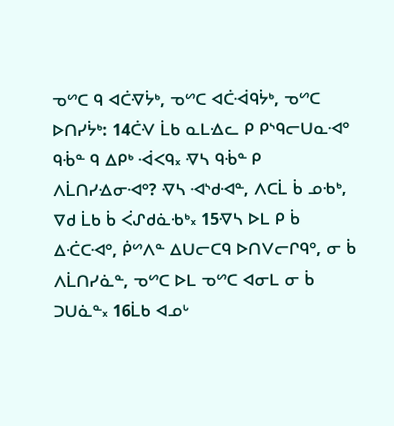ᓀᔥᑕ ᑫ ᐊᑖᐌᔮᒃ, ᓀᔥᑕ ᐊᑖᐙᑫᔮᒃ, ᓀᔥᑕ ᐅᑎᓯᔮᒃ: 14ᑖᐺ ᒫᑲ ᓇᒪᐎᓚ ᑭ ᑭᔅᑫᓕᑌᓇᐗᐤ ᑫᒀᓐ ᑫ ᐃᑭᒃ ᐙᐸᑫ᙮ ᐌᓴ ᑫᒀᓐ ᑭ ᐱᒫᑎᓯᐎᓂᐗᐤ? ᐌᓴ ᐗᔅᑯᐗᓐ, ᐱᑕᒫ ᑳ ᓄᑾᒃ, ᐁᑯ ᒫᑲ ᑳ ᐹᔑᑯᓈᑾᒃ᙮ 15ᐌᓴ ᐅᒪ ᑭ ᑳ ᐃᑣᑕᐗᐤ, ᑮᔥᐱᓐ ᐃᑌᓕᑕᑫ ᐅᑎᐯᓕᒋᑫᐤ, ᓂ ᑳ ᐱᒫᑎᓯᓈᓐ, ᓀᔥᑕ ᐅᒪ ᓀᔥᑕ ᐊᓂᒪ ᓂ ᑳ ᑐᑌᓈᓐ᙮ 16ᒫᑲ ᐊᓄᒡ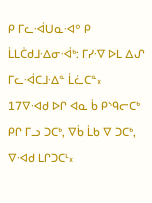ᑭ ᒥᓚᐙᑌᓇᐗᐤ ᑭ ᒫᒪᑖᑯᒧᐎᓂᐙᒃ: ᒥᓯᐌ ᐅᒪ ᐃᔑ ᒥᓚᐙᑕᒧᐎᓐ ᒫᓛᑕᓐ᙮
17ᐁᐗᑯ ᐅᒋ ᐊᓇ ᑳ ᑭᔅᑫᓕᑕᒃ ᑭᒋ ᒥᓗ ᑐᑕᒃ, ᐁᑳ ᒫᑲ ᐁ ᑐᑕᒃ, ᐁᐗᑯ ᒪᒋᑐᑕᒻ᙮